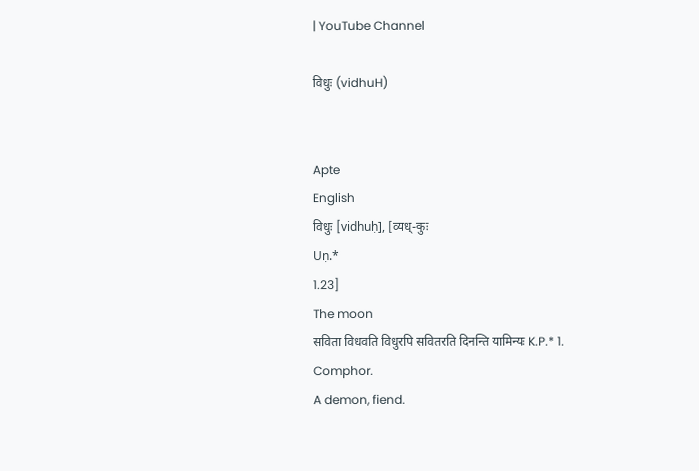| YouTube Channel

विधुः (vidhuH)


Apte
English
विधुः [vidhuḥ], [व्यध्-कुः
Uṇ.*
1.23]
The moon
सविता विधवति विधुरपि सवितरति दिनन्ति यामिन्यः K.P.* 1.
Comphor.
A demon, fiend.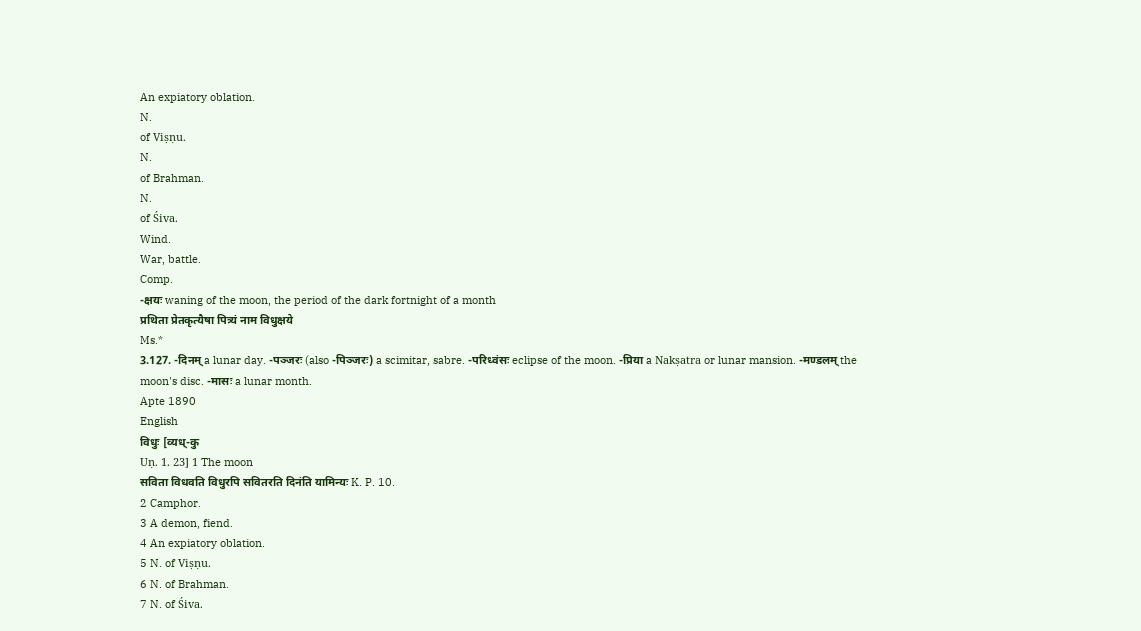An expiatory oblation.
N.
of Viṣṇu.
N.
of Brahman.
N.
of Śiva.
Wind.
War, battle.
Comp.
-क्षयः waning of the moon, the period of the dark fortnight of a month
प्रथिता प्रेतकृत्यैषा पित्र्यं नाम विधुक्षये
Ms.*
3.127. -दिनम् a lunar day. -पञ्जरः (also -पिञ्जरः) a scimitar, sabre. -परिध्वंसः eclipse of the moon. -प्रिया a Nakṣatra or lunar mansion. -मण्डलम् the moon's disc. -मासः a lunar month.
Apte 1890
English
विधुः [व्यध्-कु
Uṇ. 1. 23] 1 The moon
सविता विधवति विधुरपि सवितरति दिनंति यामिन्यः K. P. 10.
2 Camphor.
3 A demon, fiend.
4 An expiatory oblation.
5 N. of Viṣṇu.
6 N. of Brahman.
7 N. of Śiva.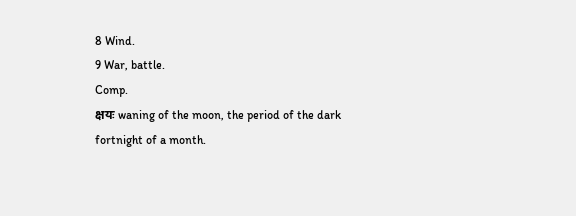8 Wind.
9 War, battle.
Comp.
क्षयः waning of the moon, the period of the dark fortnight of a month.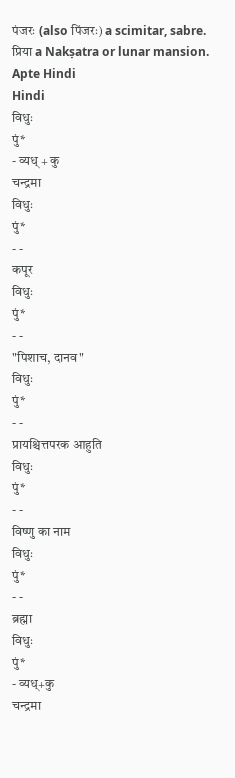पंजरः (also पिंजरः) a scimitar, sabre.
प्रिया a Nakṣatra or lunar mansion.
Apte Hindi
Hindi
विधुः
पुं*
- व्यध् + कु
चन्द्रमा
विधुः
पुं*
- -
कपूर
विधुः
पुं*
- -
"पिशाच, दानव"
विधुः
पुं*
- -
प्रायश्चित्तपरक आहुति
विधुः
पुं*
- -
विष्णु का नाम
विधुः
पुं*
- -
ब्रह्मा
विधुः
पुं*
- व्यध्+कु
चन्द्रमा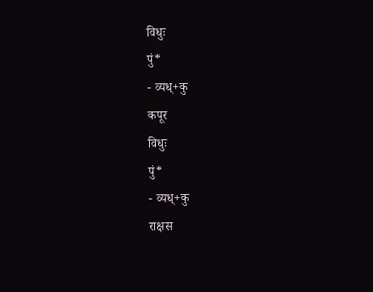विधुः
पुं*
- व्यध्+कु
कपूर
विधुः
पुं*
- व्यध्+कु
राक्षस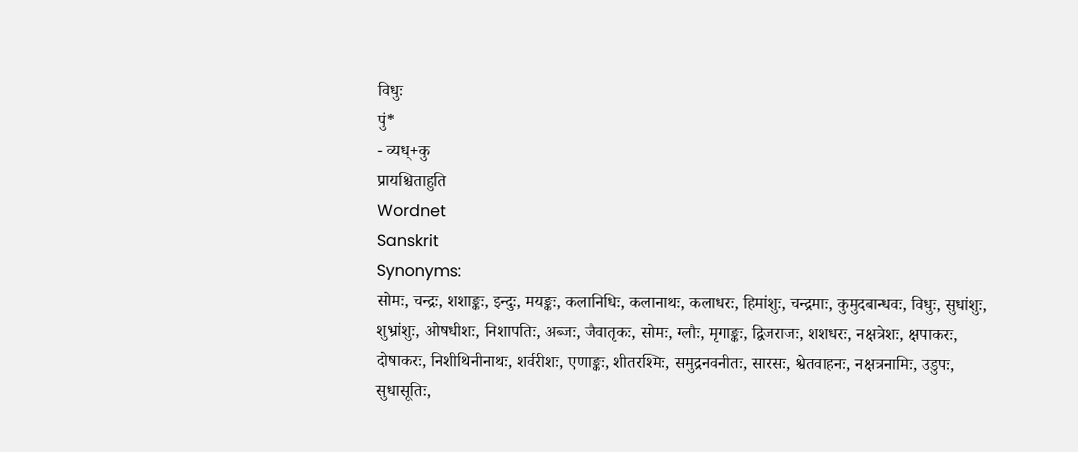विधुः
पुं*
- व्यध्+कु
प्रायश्चिताहुति
Wordnet
Sanskrit
Synonyms:
सोमः, चन्द्रः, शशाङ्कः, इन्दुः, मयङ्कः, कलानिधिः, कलानाथः, कलाधरः, हिमांशुः, चन्द्रमाः, कुमुदबान्धवः, विधुः, सुधांशुः, शुभ्रांशुः, ओषधीशः, निशापतिः, अब्जः, जैवातृकः, सोमः, ग्लौः, मृगाङ्कः, द्विजराजः, शशधरः, नक्षत्रेशः, क्षपाकरः, दोषाकरः, निशीथिनीनाथः, शर्वरीशः, एणाङ्कः, शीतरश्मिः, समुद्रनवनीतः, सारसः, श्वेतवाहनः, नक्षत्रनामिः, उडुपः, सुधासूतिः,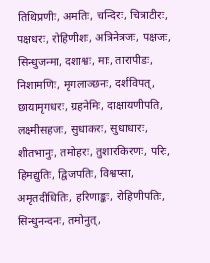तिथिप्रणीः, अमतिः, चन्दिरः, चित्राटीरः, पक्षधरः, रोहिणीशः, अत्रिनेत्रजः, पक्षजः, सिन्धुजन्मा, दशाश्वः, माः, तारापीडः, निशामणिः, मृगलाञ्छनः, दर्शविपत्, छायामृगधरः, ग्रहनेमिः, दाक्षायणीपति, लक्ष्मीसहजः, सुधाकरः, सुधाधारः, शीतभानुः, तमोहरः, तुशारकिरणः, परिः, हिमद्युतिः, द्विजपतिः, विश्वप्सा, अमृतदीधितिः, हरिणाङ्कः, रोहिणीपतिः, सिन्धुनन्दनः, तमोनुत्,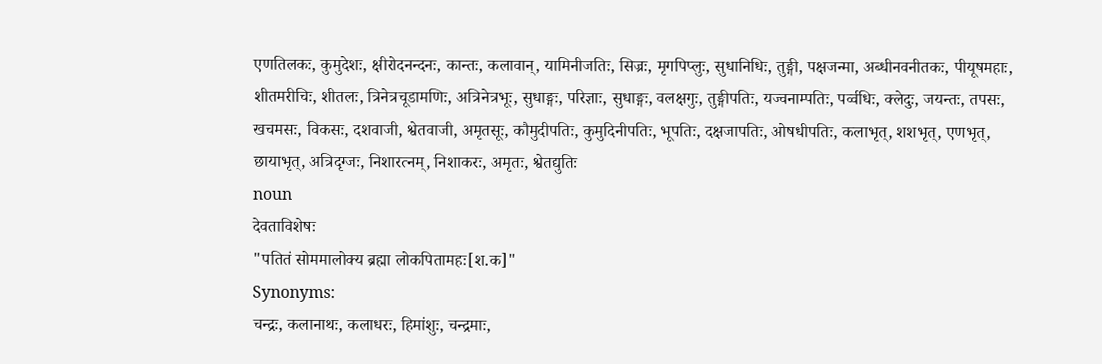एणतिलकः, कुमुदेशः, क्षीरोदनन्दनः, कान्तः, कलावान्, यामिनीजतिः, सिज्रः, मृगपिप्लुः, सुधानिधिः, तुङ्गी, पक्षजन्मा, अब्धीनवनीतकः, पीयूषमहाः, शीतमरीचिः, शीतलः, त्रिनेत्रचूडामणिः, अत्रिनेत्रभूः, सुधाङ्गः, परिज्ञाः, सुधाङ्गः, वलक्षगुः, तुङ्गीपतिः, यज्वनाम्पतिः, पर्व्वधिः, क्लेदुः, जयन्तः, तपसः, खचमसः, विकसः, दशवाजी, श्वेतवाजी, अमृतसूः, कौमुदीपतिः, कुमुदिनीपतिः, भूपतिः, दक्षजापतिः, ओषधीपतिः, कलाभृत्, शशभृत्, एणभृत्, छायाभृत्, अत्रिदृग्जः, निशारत्नम्, निशाकरः, अमृतः, श्वेतद्युतिः
noun
देवताविशेषः
"पतितं सोममालोक्य ब्रह्मा लोकपितामहः[श.क]"
Synonyms:
चन्द्रः, कलानाथः, कलाधरः, हिमांशुः, चन्द्रमाः,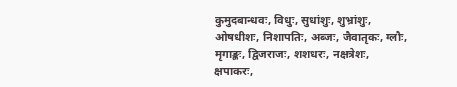कुमुदबान्धवः, विधुः, सुधांशुः, शुभ्रांशुः, ओषधीशः, निशापतिः, अब्जः, जैवातृकः, ग्लौः, मृगाङ्कः, द्विजराजः, शशधरः, नक्षत्रेशः, क्षपाकरः,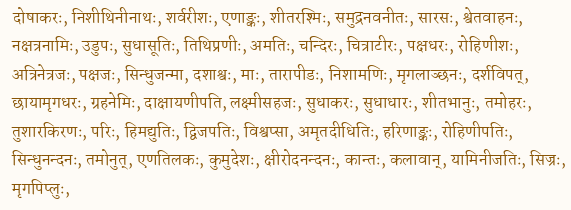दोषाकरः, निशीथिनीनाथः, शर्वरीशः, एणाङ्कः, शीतरश्मिः, समुद्रनवनीतः, सारसः, श्वेतवाहनः, नक्षत्रनामिः, उडुपः, सुधासूतिः, तिथिप्रणीः, अमतिः, चन्दिरः, चित्राटीरः, पक्षधरः, रोहिणीशः, अत्रिनेत्रजः, पक्षजः, सिन्धुजन्मा, दशाश्वः, माः, तारापीडः, निशामणिः, मृगलाञ्छनः, दर्शविपत्, छायामृगधरः, ग्रहनेमिः, दाक्षायणीपति, लक्ष्मीसहजः, सुधाकरः, सुधाधारः, शीतभानुः, तमोहरः, तुशारकिरणः, परिः, हिमद्युतिः, द्विजपतिः, विश्वप्सा, अमृतदीधितिः, हरिणाङ्कः, रोहिणीपतिः, सिन्धुनन्दनः, तमोनुत्, एणतिलकः, कुमुदेशः, क्षीरोदनन्दनः, कान्तः, कलावान्, यामिनीजतिः, सिज्रः, मृगपिप्लुः,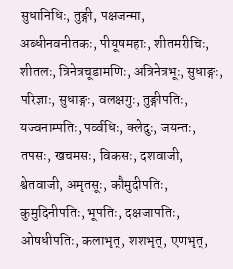सुधानिधिः, तुङ्गी, पक्षजन्मा, अब्धीनवनीतकः, पीयूषमहाः, शीतमरीचिः, शीतलः, त्रिनेत्रचूडामणिः, अत्रिनेत्रभूः, सुधाङ्गः, परिज्ञाः, सुधाङ्गः, वलक्षगुः, तुङ्गीपतिः, यज्वनाम्पतिः, पर्व्वधिः, क्लेदुः, जयन्तः, तपसः, खचमसः, विकसः, दशवाजी, श्वेतवाजी, अमृतसूः, कौमुदीपतिः, कुमुदिनीपतिः, भूपतिः, दक्षजापतिः, ओषधीपतिः, कलाभृत्, शशभृत्, एणभृत्,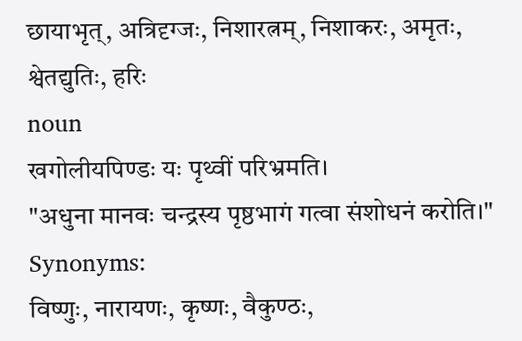छायाभृत्, अत्रिदृग्जः, निशारत्नम्, निशाकरः, अमृतः, श्वेतद्युतिः, हरिः
noun
खगोलीयपिण्डः यः पृथ्वीं परिभ्रमति।
"अधुना मानवः चन्द्रस्य पृष्ठभागं गत्वा संशोधनं करोति।"
Synonyms:
विष्णुः, नारायणः, कृष्णः, वैकुण्ठः,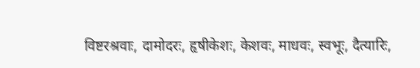विष्टरश्रवाः, दामोदरः, हृषीकेशः, केशवः, माधवः, स्वभूः, दैत्यारिः,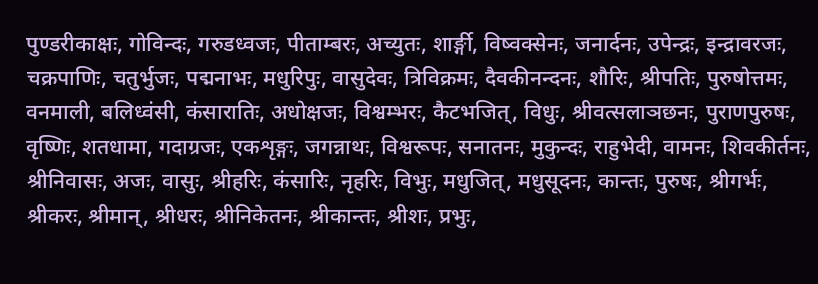पुण्डरीकाक्षः, गोविन्दः, गरुडध्वजः, पीताम्बरः, अच्युतः, शार्ङ्गी, विष्वक्सेनः, जनार्दनः, उपेन्द्रः, इन्द्रावरजः, चक्रपाणिः, चतुर्भुजः, पद्मनाभः, मधुरिपुः, वासुदेवः, त्रिविक्रमः, दैवकीनन्दनः, शौरिः, श्रीपतिः, पुरुषोत्तमः, वनमाली, बलिध्वंसी, कंसारातिः, अधोक्षजः, विश्वम्भरः, कैटभजित्, विधुः, श्रीवत्सलाञछनः, पुराणपुरुषः, वृष्णिः, शतधामा, गदाग्रजः, एकशृङ्गः, जगन्नाथः, विश्वरूपः, सनातनः, मुकुन्दः, राहुभेदी, वामनः, शिवकीर्तनः, श्रीनिवासः, अजः, वासुः, श्रीहरिः, कंसारिः, नृहरिः, विभुः, मधुजित्, मधुसूदनः, कान्तः, पुरुषः, श्रीगर्भः, श्रीकरः, श्रीमान्, श्रीधरः, श्रीनिकेतनः, श्रीकान्तः, श्रीशः, प्रभुः,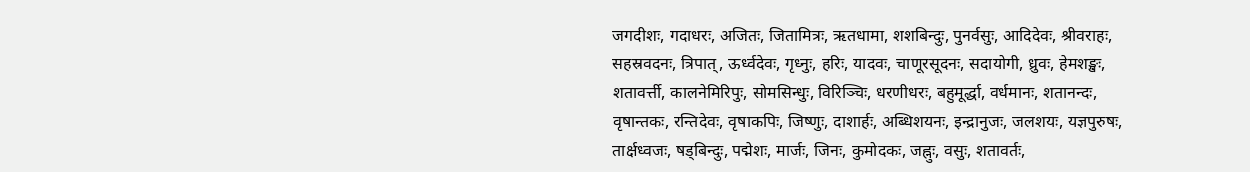जगदीशः, गदाधरः, अजितः, जितामित्रः, ऋतधामा, शशबिन्दुः, पुनर्वसुः, आदिदेवः, श्रीवराहः, सहस्रवदनः, त्रिपात्, ऊर्ध्वदेवः, गृध्नुः, हरिः, यादवः, चाणूरसूदनः, सदायोगी, ध्रुवः, हेमशङ्खः, शतावर्त्ती, कालनेमिरिपुः, सोमसिन्धुः, विरिञ्चिः, धरणीधरः, बहुमूर्द्धा, वर्धमानः, शतानन्दः, वृषान्तकः, रन्तिदेवः, वृषाकपिः, जिष्णुः, दाशार्हः, अब्धिशयनः, इन्द्रानुजः, जलशयः, यज्ञपुरुषः, तार्क्षध्वजः, षड्बिन्दुः, पद्मेशः, मार्जः, जिनः, कुमोदकः, जह्नुः, वसुः, शतावर्तः,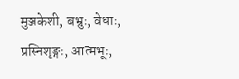मुञ्जकेशी, बभ्रुः, वेधाः, प्रस्निशृङ्गः, आत्मभूः,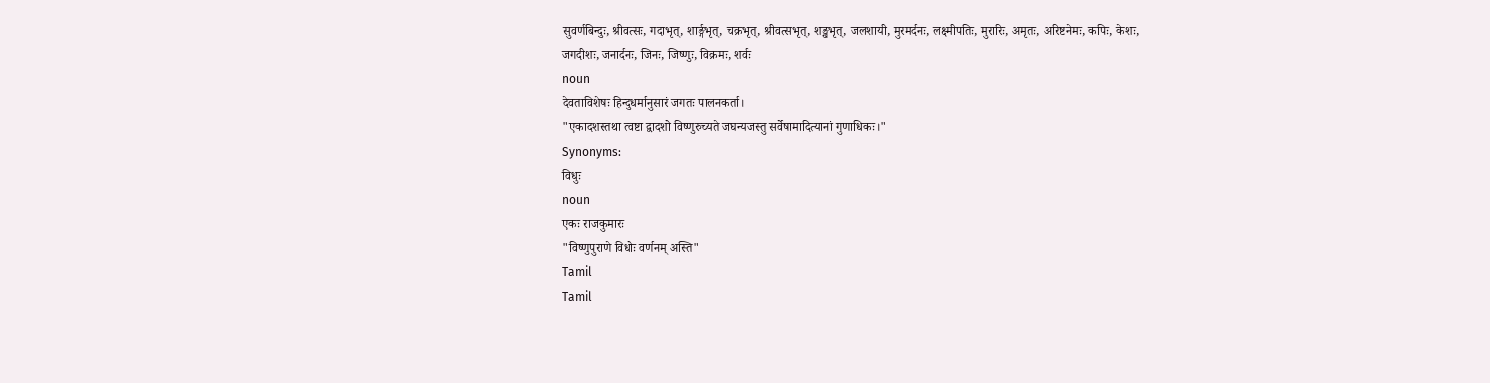सुवर्णबिन्दुः, श्रीवत्सः, गदाभृत्, शार्ङ्गभृत्, चक्रभृत्, श्रीवत्सभृत्, शङ्खभृत्, जलशायी, मुरमर्दनः, लक्ष्मीपतिः, मुरारिः, अमृतः, अरिष्टनेमः, कपिः, केशः, जगदीशः, जनार्दनः, जिनः, जिष्णुः, विक्रमः, शर्वः
noun
देवताविशेषः हिन्दुधर्मानुसारं जगतः पालनकर्ता।
"एकादशस्तथा त्वष्टा द्वादशो विष्णुरुच्यते जघन्यजस्तु सर्वेषामादित्यानां गुणाधिकः।"
Synonyms:
विधुः
noun
एकः राजकुमारः
"विष्णुपुराणे विधोः वर्णनम् अस्ति"
Tamil
Tamil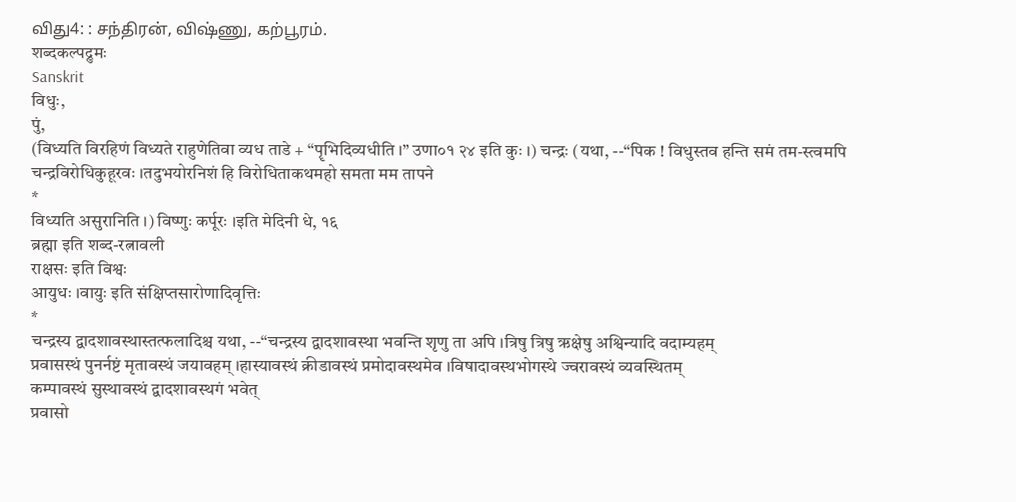விது4: : சந்திரன், விஷ்ணு, கற்பூரம்.
शब्दकल्पद्रुमः
Sanskrit
विधुः,
पुं,
(विध्यति विरहिणं विध्यते राहुणेतिवा व्यध ताडे + “पॄभिदिव्यधीति ।” उणा०१ २४ इति कुः ।) चन्द्रः (यथा, --“पिक ! विधुस्तव हन्ति समं तम-स्त्वमपि चन्द्रविरोधिकुहूरवः ।तदुभयोरनिशं हि विरोधिताकथमहो समता मम तापने
*
विध्यति असुरानिति ।) विष्णुः कर्पूरः ।इति मेदिनी धे, १६
ब्रह्मा इति शब्द-रत्नावली
राक्षसः इति विश्वः
आयुधः ।वायुः इति संक्षिप्तसारोणादिवृत्तिः
*
चन्द्रस्य द्वादशावस्थास्तत्फलादिश्च यथा, --“चन्द्रस्य द्वादशावस्था भवन्ति शृणु ता अपि ।त्रिषु त्रिषु ऋक्षेषु अश्विन्यादि वदाम्यहम्
प्रवासस्थं पुनर्नष्टं मृतावस्थं जयावहम् ।हास्यावस्थं क्रीडावस्थं प्रमोदावस्थमेव ।विषादावस्थभोगस्थे ज्वरावस्थं व्यवस्थितम्
कम्पावस्थं सुस्थावस्थं द्वादशावस्थगं भवेत्
प्रवासो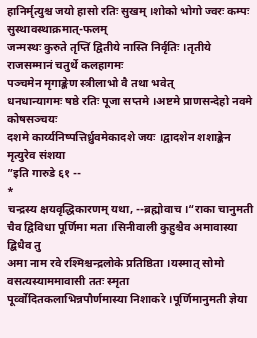हानिर्मृत्युश्च जयो हासो रतिः सुखम् ।शोको भोगो ज्वरः कम्पः सुस्थावस्थाक्रमात्-फलम्
जन्मस्थः कुरुते तृप्तिं द्वितीये नास्ति निर्वृतिः ।तृतीये राजसम्मानं चतुर्थे कलहागमः
पञ्चमेन मृगाङ्केण स्त्रीलाभो वै तथा भवेत्
धनधान्यागमः षष्ठे रतिः पूजा सप्तमे ।अष्टमे प्राणसन्देहो नवमे कोषसञ्चयः
दशमे कार्य्यनिष्पत्तिर्ध्रुवमेकादशे जयः ।द्वादशेन शशाङ्केन मृत्युरेव संशया
”इति गारुडे ६१ --
*
चन्द्रस्य क्षयवृद्धिकारणम् यथा, --ब्रह्मोवाच ।“राका चानुमती चैव द्विविधा पूर्णिमा मता ।सिनीवाली कुहुश्चैव अमावास्या द्बिधैव तु
अमा नाम रवे रश्मिश्चन्द्रलोके प्रतिष्ठिता ।यस्मात् सोमो वसत्यस्याममावासी ततः स्मृता
पूर्व्वोदितकलाभिन्नपौर्णमास्या निशाकरे ।पूर्णिमानुमती ज्ञेया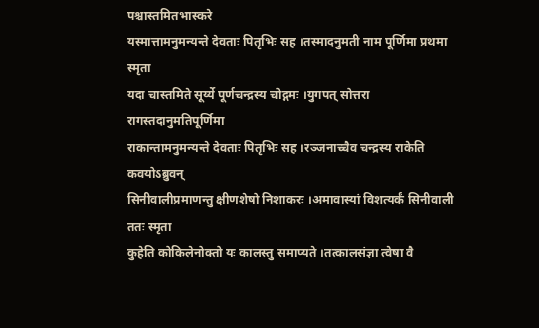पश्चास्तमितभास्करे
यस्मात्तामनुमन्यन्ते देवताः पितृभिः सह ।तस्मादनुमती नाम पूर्णिमा प्रथमा स्मृता
यदा चास्तमिते सूर्य्ये पूर्णचन्द्रस्य चोद्गमः ।युगपत् सोत्तरा रागस्तदानुमतिपूर्णिमा
राकान्तामनुमन्यन्ते देवताः पितृभिः सह ।रञ्जनाच्चैव चन्द्रस्य राकेति कवयोऽब्रुवन्
सिनीवालीप्रमाणन्तु क्षीणशेषो निशाकरः ।अमावास्यां विशत्यर्कं सिनीवाली ततः स्मृता
कुहेति कोकिलेनोक्तो यः कालस्तु समाप्यते ।तत्कालसंज्ञा त्वेषा वै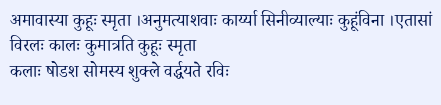अमावास्या कुहूः स्मृता ।अनुमत्याशवाः कार्य्या सिनीव्याल्याः कुहूंविना ।एतासां विरलः कालः कुमात्रति कुहूः स्मृता
कलाः षोडश सोमस्य शुक्ले वर्द्धयते रविः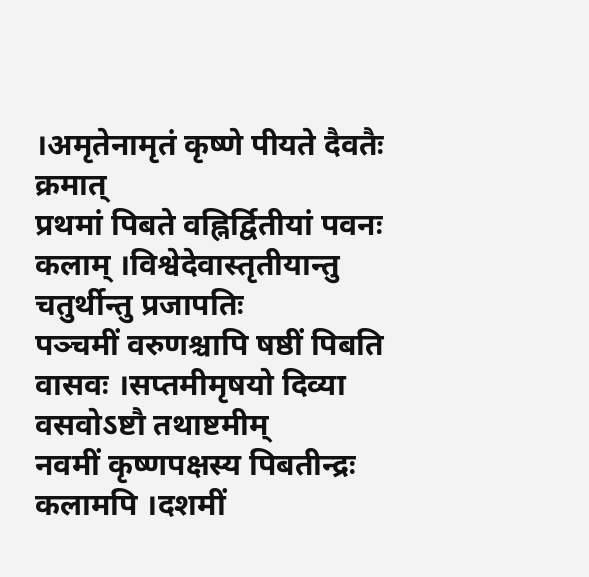।अमृतेनामृतं कृष्णे पीयते दैवतैः क्रमात्
प्रथमां पिबते वह्निर्द्वितीयां पवनः कलाम् ।विश्वेदेवास्तृतीयान्तु चतुर्थीन्तु प्रजापतिः
पञ्चमीं वरुणश्चापि षष्ठीं पिबति वासवः ।सप्तमीमृषयो दिव्या वसवोऽष्टौ तथाष्टमीम्
नवमीं कृष्णपक्षस्य पिबतीन्द्रः कलामपि ।दशमीं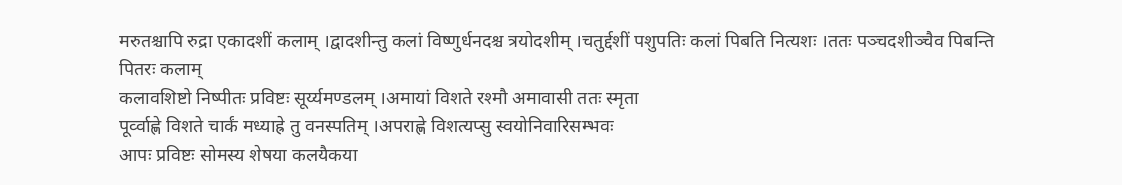मरुतश्चापि रुद्रा एकादशीं कलाम् ।द्वादशीन्तु कलां विष्णुर्धनदश्च त्रयोदशीम् ।चतुर्द्दशीं पशुपतिः कलां पिबति नित्यशः ।ततः पञ्चदशीञ्चैव पिबन्ति पितरः कलाम्
कलावशिष्टो निष्पीतः प्रविष्टः सूर्य्यमण्डलम् ।अमायां विशते रश्मौ अमावासी ततः स्मृता
पूर्व्वाह्णे विशते चार्कं मध्याह्रे तु वनस्पतिम् ।अपराह्णे विशत्यप्सु स्वयोनिवारिसम्भवः
आपः प्रविष्टः सोमस्य शेषया कलयैकया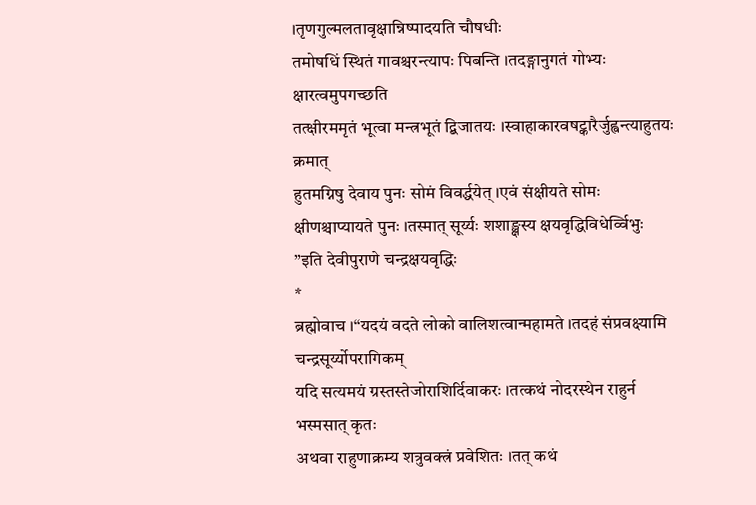।तृणगुल्मलतावृक्षान्निष्पादयति चौषधीः
तमोषधिं स्थितं गावश्चरन्त्यापः पिबन्ति ।तदङ्गानुगतं गोभ्यः क्षारत्वमुपगच्छति
तत्क्षीरममृतं भूत्वा मन्त्रभूतं द्बिजातयः ।स्वाहाकारवषट्कारैर्जुह्वन्त्याहुतयः क्रमात्
हुतमग्निषु देवाय पुनः सोमं विवर्द्धयेत् ।एवं संक्षीयते सोमः क्षीणश्चाप्यायते पुनः ।तस्मात् सूर्य्यः शशाङ्क्षस्य क्षयवृद्धिविधेर्व्विभुः
”इति देवीपुराणे चन्द्रक्षयवृद्धिः
*
ब्रह्मोवाच ।“यदयं वदते लोको वालिशत्वान्महामते ।तदहं संप्रवक्ष्यामि चन्द्रसूर्य्योपरागिकम्
यदि सत्यमयं ग्रस्तस्तेजोराशिर्दिवाकरः ।तत्कथं नोदरस्थेन राहुर्न भस्मसात् कृतः
अथवा राहुणाक्रम्य शत्रुवक्त्रं प्रवेशितः ।तत् कथं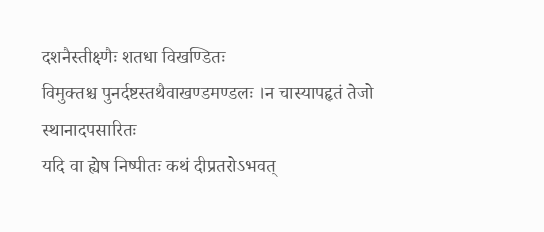दशनैस्तीक्ष्णैः शतधा विखण्डितः
विमुक्तश्च पुनर्दष्टस्तथैवाखण्डमण्डलः ।न चास्यापहृतं तेजो स्थानादपसारितः
यदि वा ह्येष निष्पीतः कथं दीप्रतरोऽभवत्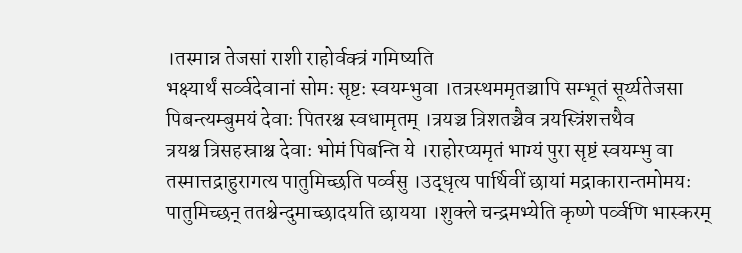।तस्मान्न तेजसां राशी राहोर्वक्त्रं गमिष्यति
भक्ष्यार्थं सर्व्वदेवानां सोमः सृष्टः स्वयम्भुवा ।तत्रस्थममृतञ्चापि सम्भूतं सूर्य्यतेजसा
पिबन्त्यम्बुमयं देवाः पितरश्च स्वधामृतम् ।त्रयञ्च त्रिशतञ्चैव त्रयस्त्रिंशत्तथैव
त्रयश्च त्रिसहस्राश्च देवाः भोमं पिबन्ति ये ।राहोरप्यमृतं भाग्यं पुरा सृष्टं स्वयम्भु वा
तस्मात्तद्राहुरागत्य पातुमिच्छति पर्व्वसु ।उद्धृत्य पार्थिवीं छायां मद्राकारान्तमोमयः
पातुमिच्छन् ततश्चेन्दुमाच्छादयति छायया ।शुक्ले चन्द्रमभ्येति कृष्णे पर्व्वणि भास्करम्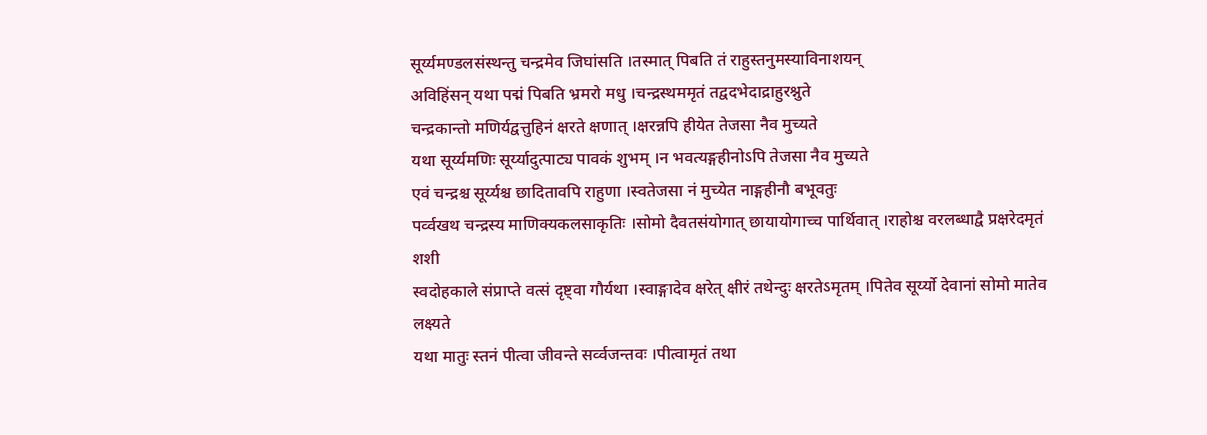सूर्य्यमण्डलसंस्थन्तु चन्द्रमेव जिघांसति ।तस्मात् पिबति तं राहुस्तनुमस्याविनाशयन्
अविहिंसन् यथा पद्मं पिबति भ्रमरो मधु ।चन्द्रस्थममृतं तद्वदभेदाद्राहुरश्नुते
चन्द्रकान्तो मणिर्यद्वत्तुहिनं क्षरते क्षणात् ।क्षरन्नपि हीयेत तेजसा नैव मुच्यते
यथा सूर्य्यमणिः सूर्य्यादुत्पाट्य पावकं शुभम् ।न भवत्यङ्गहीनोऽपि तेजसा नैव मुच्यते
एवं चन्द्रश्च सूर्य्यश्च छादितावपि राहुणा ।स्वतेजसा नं मुच्येत नाङ्गहीनौ बभूवतुः
पर्व्वखथ चन्द्रस्य माणिक्यकलसाकृतिः ।सोमो दैवतसंयोगात् छायायोगाच्च पार्थिवात् ।राहोश्च वरलब्धाद्वै प्रक्षरेदमृतं शशी
स्वदोहकाले संप्राप्ते वत्सं दृष्ट्वा गौर्यथा ।स्वाङ्गादेव क्षरेत् क्षीरं तथेन्दुः क्षरतेऽमृतम् ।पितेव सूर्य्यो देवानां सोमो मातेव लक्ष्यते
यथा मातुः स्तनं पीत्वा जीवन्ते सर्व्वजन्तवः ।पीत्वामृतं तथा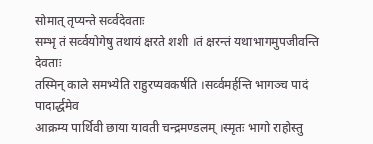सोमात् तृप्यन्ते सर्व्वदेवताः
सम्भृ तं सर्व्वयोगेषु तथायं क्षरते शशी ।तं क्षरन्तं यथाभागमुपजीवन्ति देवताः
तस्मिन् काले समभ्येति राहुरप्यवकर्षति ।सर्व्वमर्हन्ति भागञ्च पादं पादार्द्धमेव
आक्रम्य पार्थिवी छाया यावती चन्द्रमण्डलम् ।स्मृतः भागो राहोस्तु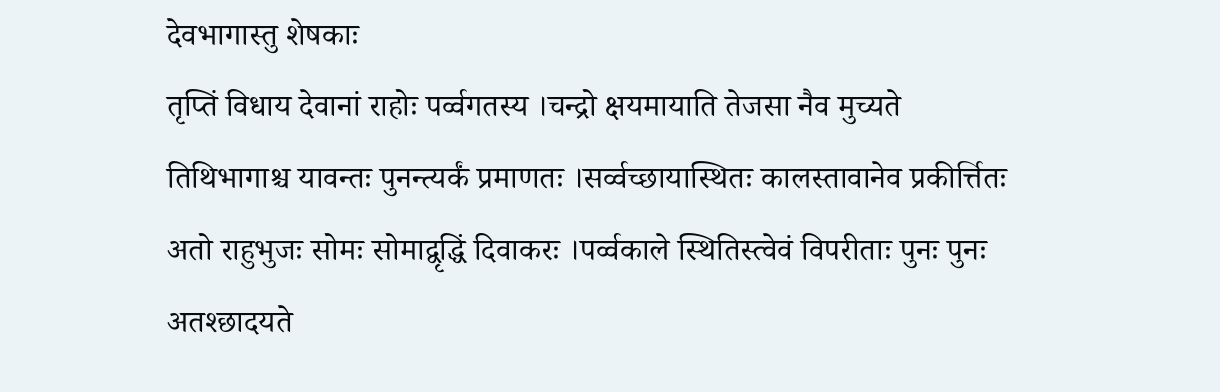देवभागास्तु शेषकाः
तृप्तिं विधाय देवानां राहोः पर्व्वगतस्य ।चन्द्रो क्षयमायाति तेजसा नैव मुच्यते
तिथिभागाश्च यावन्तः पुनन्त्यर्कं प्रमाणतः ।सर्व्वच्छायास्थितः कालस्तावानेव प्रकीर्त्तितः
अतो राहुभुजः सोमः सोमाद्वृद्धिं दिवाकरः ।पर्व्वकाले स्थितिस्त्वेवं विपरीताः पुनः पुनः
अतश्छादयते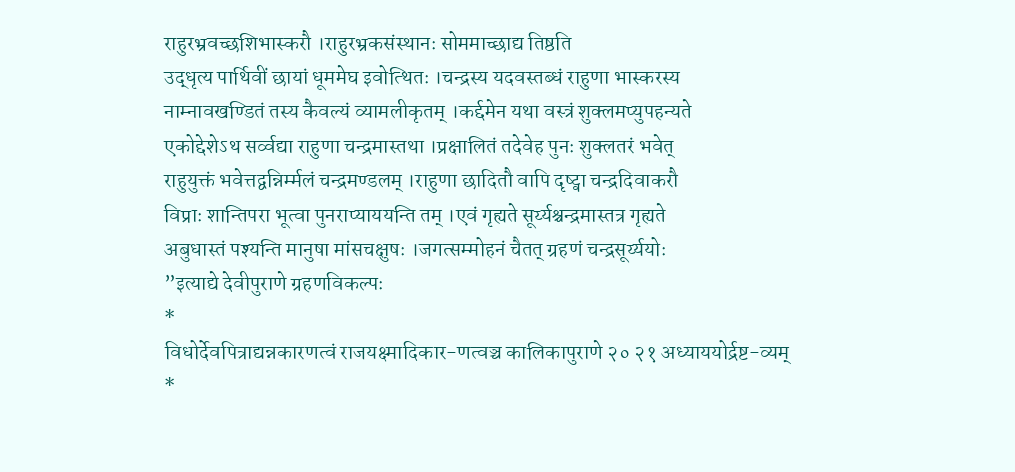राहुरभ्रवच्छशिभास्करौ ।राहुरभ्रकसंस्थानः सोममाच्छाद्य तिष्ठति
उद्धृत्य पार्थिवीं छायां धूममेघ इवोत्थितः ।चन्द्रस्य यदवस्तब्धं राहुणा भास्करस्य
नाम्नावखण्डितं तस्य कैवल्यं व्यामलीकृतम् ।कर्द्दमेन यथा वस्त्रं शुक्लमप्युपहन्यते
एकोद्देशेऽथ सर्व्वद्या राहुणा चन्द्रमास्तथा ।प्रक्षालितं तदेवेह पुनः शुक्लतरं भवेत्
राहुयुक्तं भवेत्तद्वन्निर्म्मलं चन्द्रमण्डलम् ।राहुणा छादितौ वापि दृष्ट्वा चन्द्रदिवाकरौ
विप्राः शान्तिपरा भूत्वा पुनराप्याययन्ति तम् ।एवं गृह्यते सूर्य्यश्चन्द्रमास्तत्र गृह्यते
अबुधास्तं पश्यन्ति मानुषा मांसचक्षुषः ।जगत्सम्मोहनं चैतत् ग्रहणं चन्द्रसूर्य्ययोः
”इत्याद्ये देवीपुराणे ग्रहणविकल्पः
*
विधोर्देवपित्राद्यन्नकारणत्वं राजयक्ष्मादिकार-णत्वञ्च कालिकापुराणे २० २१ अध्याययोर्द्रष्ट-व्यम्
*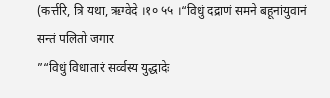(कर्त्तरि, त्रि यथा, ऋग्वेदे ।१० ५५ ।“विधुं दद्राणं समने बहूनांयुवानं सन्तं पलितो जगार
”“विधुं विधातारं सर्व्वस्य युद्धादेः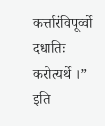कर्त्तारंविपूर्व्वो दधातिः करोत्यर्थे ।” इति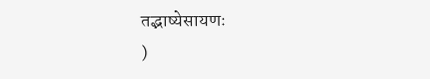तद्भाष्येसायणः
)